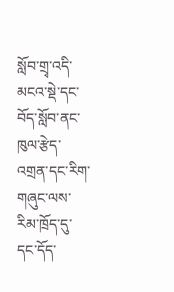སློབ་གྲྭ་འདི་མངའ་སྡེ་དང་བོད་སློབ་ནང་ཁུལ་རྩེད་འགྲན་དང་རིག་གཞུང་ལས་རིམ་ཁྲོད་དུ་དང་དོད་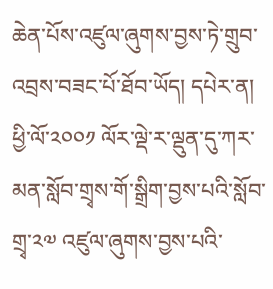ཆེན་པོས་འཛུལ་ཞུགས་བྱས་ཏེ་གྲུབ་འབྲས་བཟང་པོ་ཐོབ་ཡོད། དཔེར་ན། ཕྱི་ལོ་༢༠༠༡ ལོར་ལྡེ་ར་ལྡུན་དུ་ཀར་མན་སློབ་གྲྭས་གོ་སྒྲིག་བྱས་པའི་སློབ་གྲྭ་༢༧ འཛུལ་ཞུགས་བྱས་པའི་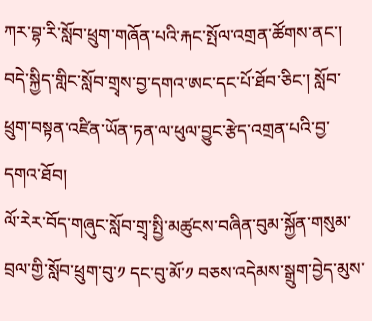ཀར་བྷ་རི་སློབ་ཕྲུག་གཞོན་པའི་རྐང་སྤོལ་འགྲན་ཚོགས་ནང་། བདེ་སྐྱིད་གླིང་སློབ་གྲྭས་བྱ་དགའ་ཨང་དང་པོ་ཐོབ་ཅིང་། སློབ་ཕྲུག་བསྟན་འཛིན་ཡོན་ཏན་ལ་ཕུལ་བྱུང་རྩེད་འགྲན་པའི་བྱ་དགའ་ཐོབ།
ལོ་རེར་བོད་གཞུང་སློབ་གྲྭ་སྤྱི་མཚུངས་བཞིན་བུམ་སྐྱོན་གསུམ་བྲལ་གྱི་སློབ་ཕྲུག་བུ་༡ དང་བུ་མོ་༡ བཅས་འདེམས་སྒྲུག་བྱེད་མུས་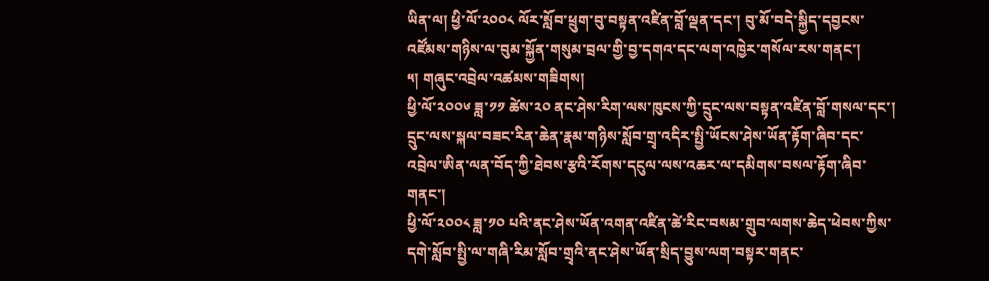ཡིན་ལ། ཕྱི་ལོ་༢༠༠༨ ལོར་སློབ་ཕྲུག་བུ་བསྟན་འཛིན་བློ་ལྡན་དང་། བུ་མོ་བདེ་སྐྱིད་དབྱངས་འཛོམས་གཉིས་ལ་བུམ་སྐྱོན་གསུམ་བྲལ་གྱི་བྱ་དགའ་དང་ལག་འཁྱེར་གསོལ་རས་གནང་།
༥། གཞུང་འབྲེལ་འཚམས་གཟིགས།
ཕྱི་ལོ་༢༠༠༦ ཟླ་༡༡ ཚེས་༢༠ ནང་ཤེས་རིག་ལས་ཁུངས་ཀྱི་དྲུང་ལས་བསྟན་འཛིན་བློ་གསལ་དང་། དྲུང་ལས་སྐལ་བཟང་རིན་ཆེན་རྣམ་གཉིས་སློབ་གྲྭ་འདིར་སྤྱི་ཡོངས་ཤེས་ཡོན་རྟོག་ཞིབ་དང་འབྲེལ་ཨིན་ལན་བོད་ཀྱི་ཐེབས་རྩའི་རོགས་དངུལ་ལས་འཆར་ལ་དམིགས་བསལ་རྟོག་ཞིབ་གནང་།
ཕྱི་ལོ་༢༠༠༨ ཟླ་༡༠ པའི་ནང་ཤེས་ཡོན་འགན་འཛིན་ཚེ་རིང་བསམ་གྲུབ་ལགས་ཆེད་ཕེབས་ཀྱིས་དགེ་སློབ་སྤྱི་ལ་གཞི་རིམ་སློབ་གྲྭའི་ནང་ཤེས་ཡོན་སྲིད་བྱུས་ལག་བསྟར་གནང་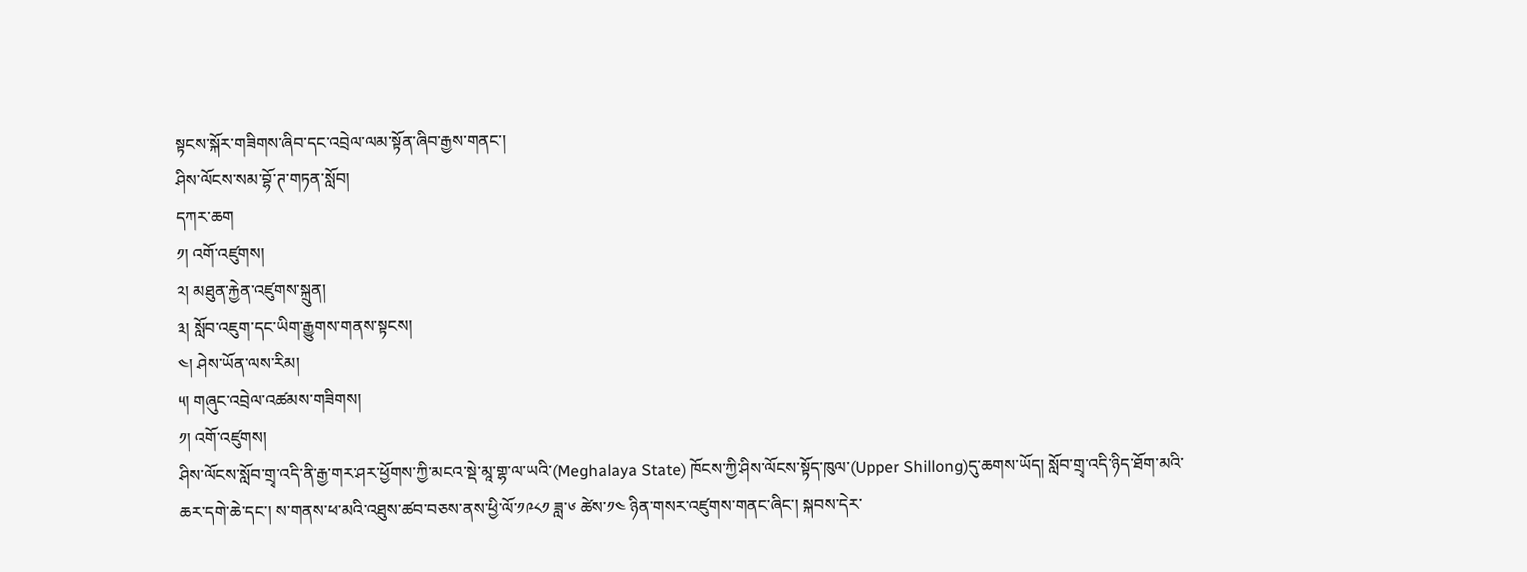སྟངས་སྐོར་གཟིགས་ཞིབ་དང་འབྲེལ་ལམ་སྟོན་ཞིབ་རྒྱས་གནང་།
ཤིས་ལོངས་སམ་བྷོ་ཊ་གཏན་སློབ།
དཀར་ཆག
༡། འགོ་འཛུགས།
༢། མཐུན་རྐྱེན་འཛུགས་སྐྲུན།
༣། སློབ་འཇུག་དང་ཡིག་རྒྱུགས་གནས་སྟངས།
༤། ཤེས་ཡོན་ལས་རིམ།
༥། གཞུང་འབྲེལ་འཚམས་གཟིགས།
༡། འགོ་འཛུགས།
ཤིས་ལོངས་སློབ་གྲྭ་འདི་ནི་རྒྱ་གར་ཤར་ཕྱོགས་ཀྱི་མངའ་སྡེ་མཱ་གྷ་ལ་ཡའི་(Meghalaya State) ཁོངས་ཀྱི་ཤིས་ལོངས་སྟོད་ཁུལ་(Upper Shillong)དུ་ཆགས་ཡོད། སློབ་གྲྭ་འདི་ཉིད་ཐོག་མའི་ཆར་དགེ་ཆེ་དང་། ས་གནས་ཕ་མའི་འཐུས་ཚབ་བཅས་ནས་ཕྱི་ལོ་༡༩༨༡ ཟླ་༦ ཚེས་༡༤ ཉིན་གསར་འཛུགས་གནང་ཞིང་། སྐབས་དེར་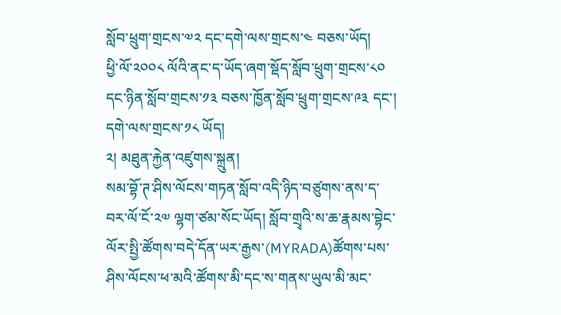སློབ་ཕྲུག་གྲངས་༧༢ དང་དགེ་ལས་གྲངས་༤ བཅས་ཡོད།
ཕྱི་ལོ་༢༠༠༨ ལོའི་ནང་ད་ཡོད་ཞག་སྡོད་སློབ་ཕྲུག་གྲངས་༨༠ དང་ཉིན་སློབ་གྲངས་༡༣ བཅས་ཁྱོན་སློབ་ཕྲུག་གྲངས་༩༣ དང་། དགེ་ལས་གྲངས་༡༨ ཡོད།
༢། མཐུན་རྐྱེན་འཛུགས་སྐྲུན།
སམ་བྷོ་ཊ་ཤིས་ལོངས་གཏན་སློབ་འདི་ཉིད་བཙུགས་ནས་ད་བར་ལོ་ངོ་༢༧ ལྷག་ཙམ་སོང་ཡོད། སློབ་གྲྭའི་ས་ཆ་རྣམས་བྷེང་ལོར་སྤྱི་ཚོགས་བདེ་དོན་ཡར་རྒྱས་(MYRADA)ཚོགས་པས་ཤིས་ལོངས་ཕ་མའི་ཚོགས་མི་དང་ས་གནས་ཡུལ་མི་མང་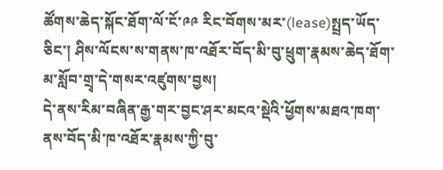ཚོགས་ཆེད་སྐོང་ཐོག་ལོ་ངོ་༩༩ རིང་བོགས་མར་(lease)སྤྲད་ཡོད་ཅིང་། ཤིས་ལོངས་ས་གནས་ཁ་འཐོར་བོད་མི་བུ་ཕྲུག་རྣམས་ཆེད་ཐོག་མ་སློབ་གྲྭ་དེ་གསར་འཛུགས་བྱས།
དེ་ནས་རིམ་བཞིན་རྒྱ་གར་བྱང་ཤར་མངའ་སྡེའི་ཕྱོགས་མཐའ་ཁག་ནས་བོད་མི་ཁ་འཐོར་རྣམས་ཀྱི་བུ་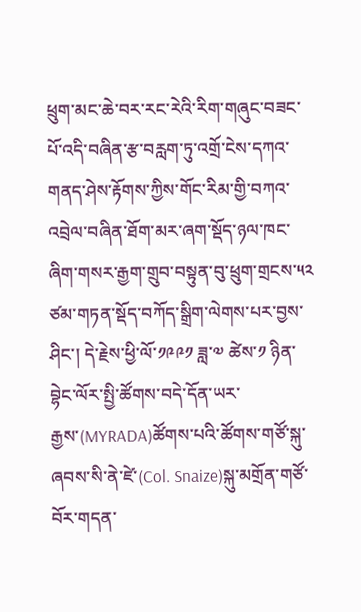ཕྲུག་མང་ཆེ་བར་རང་རེའི་རིག་གཞུང་བཟང་པོ་འདི་བཞིན་རྩ་བརླག་ཏུ་འགྲོ་ངེས་དཀའ་གནད་ཤེས་རྟོགས་ཀྱིས་གོང་རིམ་གྱི་བཀའ་འབྲེལ་བཞིན་ཐོག་མར་ཞག་སྡོད་ཉལ་ཁང་ཞིག་གསར་རྒྱག་གྲུབ་བསྟུན་བུ་ཕྲུག་གྲངས་༥༢ ཙམ་གཏན་སྡོད་བཀོད་སྒྲིག་ལེགས་པར་བྱས་ཤིང་། དེ་རྗེས་ཕྱི་ལོ་༡༩༩༡ ཟླ་༧ ཚེས་༡ ཉིན་བྷེང་ལོར་སྤྱི་ཚོགས་བདེ་དོན་ཡར་རྒྱས་(MYRADA)ཚོགས་པའི་ཚོགས་གཙོ་སྐུ་ཞབས་སི་ནེ་ཛེ་(Col. Snaize)སྐུ་མགྲོན་གཙོ་བོར་གདན་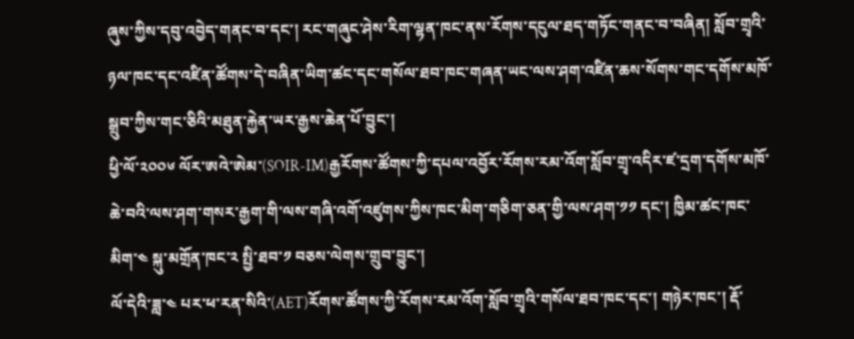ཞུས་ཀྱིས་དབུ་འབྱེད་གནང་བ་དང་། རང་གཞུང་ཤེས་རིག་ལྷན་ཁང་ནས་རོགས་དངུལ་ཐད་གཏོང་གནང་བ་བཞིན། སློབ་གྲྭའི་ཉལ་ཁང་དང་འཛིན་ཚོགས་དེ་བཞིན་ཡིག་ཚང་དང་གསོལ་ཐབ་ཁང་གཞན་ཡང་ལས་ཤག་འཛིན་ཆས་སོགས་གང་དགོས་མཁོ་སྒྲུབ་ཀྱིས་གང་ཅིའི་མཐུན་རྐྱེན་ཡར་རྒྱས་ཆེན་པོ་བྱུང་།
ཕྱི་ལོ་༢༠༠༦ ལོར་ཨའེ་ཨེམ་(SOIR-IM)རྒྱརོགས་ཚོགས་ཀྱི་དཔལ་འབྱོར་རོགས་རམ་འོག་སློབ་གྲྭ་འདིར་ཛ་དྲག་དགོས་མཁོ་ཆེ་བའི་ལས་ཤག་གསར་རྒྱག་གི་ལས་གཞི་འགོ་འཛུགས་ཀྱིས་ཁང་མིག་གཅིག་ཅན་གྱི་ལས་ཤག་༡༡ དང་། ཁྱིམ་ཚང་ཁང་མིག་༤ སྐུ་མགྲོན་ཁང་༢ སྤྱི་ཐབ་༡ བཅས་ལེགས་གྲུབ་བྱུང་།
ལོ་དེའི་ཟླ་༤ པར་ཕ་རན་སིའི་(AET)རོགས་ཚོགས་ཀྱི་རོགས་རམ་འོག་སློབ་གྲྭའི་གསོལ་ཐབ་ཁང་དང་། གཉེར་ཁང་། རྡོ་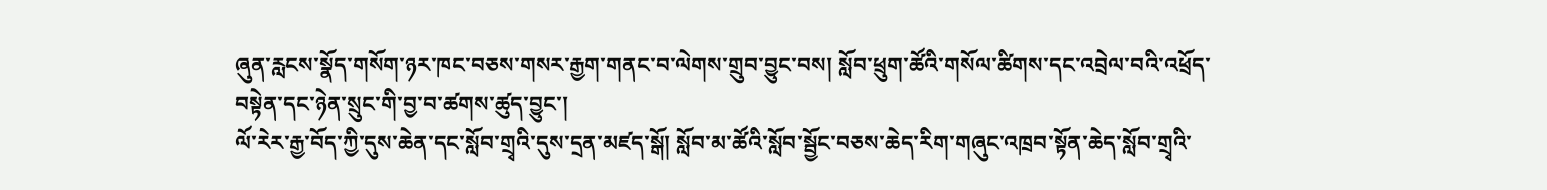ཞུན་རླངས་སྣོད་གསོག་ཉར་ཁང་བཅས་གསར་རྒྱག་གནང་བ་ལེགས་གྲུབ་བྱུང་བས། སློབ་ཕྲུག་ཚོའི་གསོལ་ཚིགས་དང་འབྲེལ་བའི་འཕྲོད་བསྟེན་དང་ཉེན་སྲུང་གི་བྱ་བ་ཚགས་ཚུད་བྱུང་།
ལོ་རེར་རྒྱ་བོད་ཀྱི་དུས་ཆེན་དང་སློབ་གྲྭའི་དུས་དྲན་མཛད་སྒོ། སློབ་མ་ཚོའི་སློབ་སྦྱོང་བཅས་ཆེད་རིག་གཞུང་འཁྲབ་སྟོན་ཆེད་སློབ་གྲྭའི་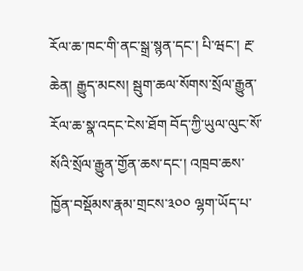རོལ་ཆ་ཁང་གི་ནང་སྒྲ་སྙན་དང་། པི་ཝང་། རྔ་ཆེན། རྒྱུད་མངས། སྦུག་ཆལ་སོགས་སྲོལ་རྒྱུན་རོལ་ཆ་སྣ་འདང་ངེས་ཐོག བོད་ཀྱི་ཡུལ་ལུང་སོ་སོའི་སྲོལ་རྒྱུན་གྱོན་ཆས་དང་། འཁྲབ་ཆས་ཁྱོན་བསྡོམས་རྣམ་གྲངས་༣༠༠ ལྷག་ཡོད་པ་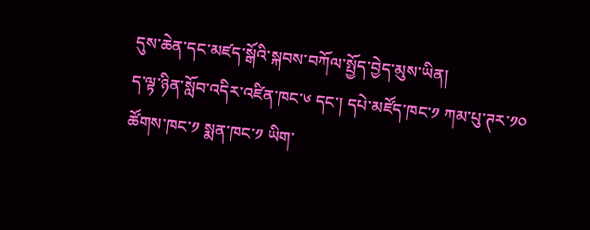དུས་ཆེན་དང་མཛད་སྒོའི་སྐབས་བཀོལ་སྤྱོད་བྱེད་མུས་ཡིན།
ད་ལྟ་ཉིན་སློབ་འདིར་འཛིན་ཁང་༦ དང་། དཔེ་མཛོད་ཁང་༡ ཀམ་པུ་ཊར་༡༠ ཚོགས་ཁང་༡ སྨན་ཁང་༡ ཡིག་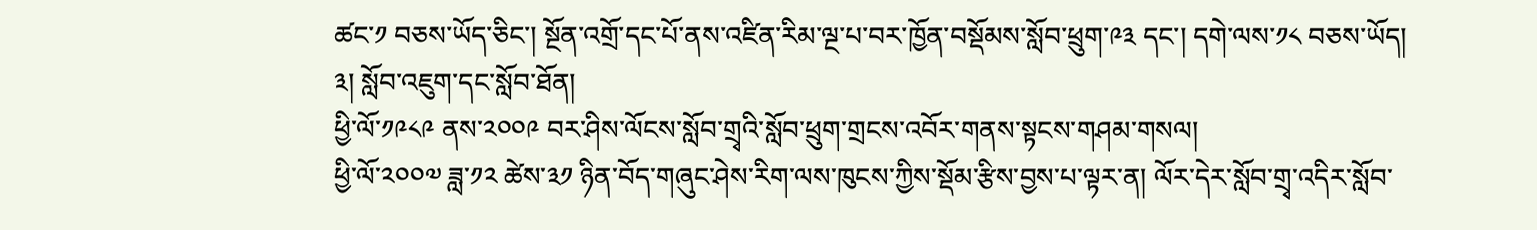ཚང་༡ བཅས་ཡོད་ཅིང་། སྔོན་འགྲོ་དང་པོ་ནས་འཛིན་རིམ་ལྔ་པ་བར་ཁྱོན་བསྡོམས་སློབ་ཕྲུག་༩༣ དང་། དགེ་ལས་༡༨ བཅས་ཡོད།
༣། སློབ་འཇུག་དང་སློབ་ཐོན།
ཕྱི་ལོ་༡༩༨༩ ནས་༢༠༠༩ བར་ཤིས་ལོངས་སློབ་གྲྭའི་སློབ་ཕྲུག་གྲངས་འབོར་གནས་སྟངས་གཤམ་གསལ།
ཕྱི་ལོ་༢༠༠༧ ཟླ་༡༢ ཚེས་༣༡ ཉིན་བོད་གཞུང་ཤེས་རིག་ལས་ཁུངས་ཀྱིས་སྡོམ་རྩིས་བྱས་པ་ལྟར་ན། ལོར་དེར་སློབ་གྲྭ་འདིར་སློབ་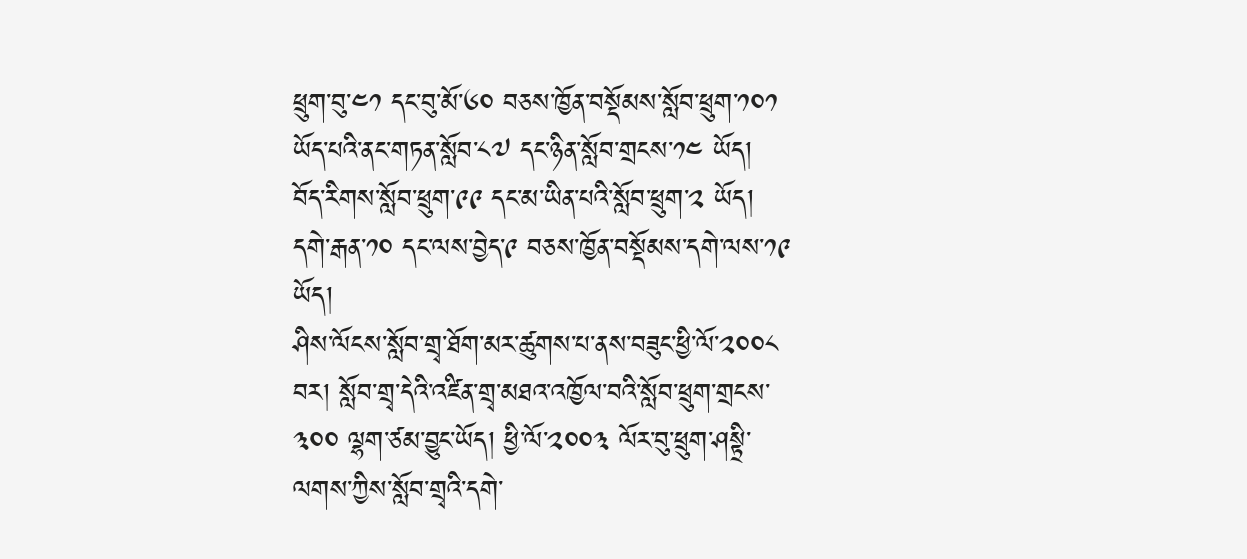ཕྲུག་བུ་༤༡ དང་བུ་མོ་༦༠ བཅས་ཁྱོན་བསྡོམས་སློབ་ཕྲུག་༡༠༡ ཡོད་པའི་ནང་གཏན་སློབ་༨༧ དང་ཉིན་སློབ་གྲངས་༡༤ ཡོད། བོད་རིགས་སློབ་ཕྲུག་༩༩ དང་མ་ཡིན་པའི་སློབ་ཕྲུག་༢ ཡོད། དགེ་རྒན་༡༠ དང་ལས་བྱེད་༩ བཅས་ཁྱོན་བསྡོམས་དགེ་ལས་༡༩ ཡོད།
ཤིས་ལོངས་སློབ་གྲྭ་ཐོག་མར་ཚུགས་པ་ནས་བཟུང་ཕྱི་ལོ་༢༠༠༨ བར། སློབ་གྲྭ་དེའི་འཛིན་གྲྭ་མཐའ་འཁྱོལ་བའི་སློབ་ཕྲུག་གྲངས་༣༠༠ ལྷག་ཙམ་བྱུང་ཡོད། ཕྱི་ལོ་༢༠༠༣ ལོར་བུ་ཕྲུག་ཤསྟྲི་ལགས་ཀྱིས་སློབ་གྲྭའི་དགེ་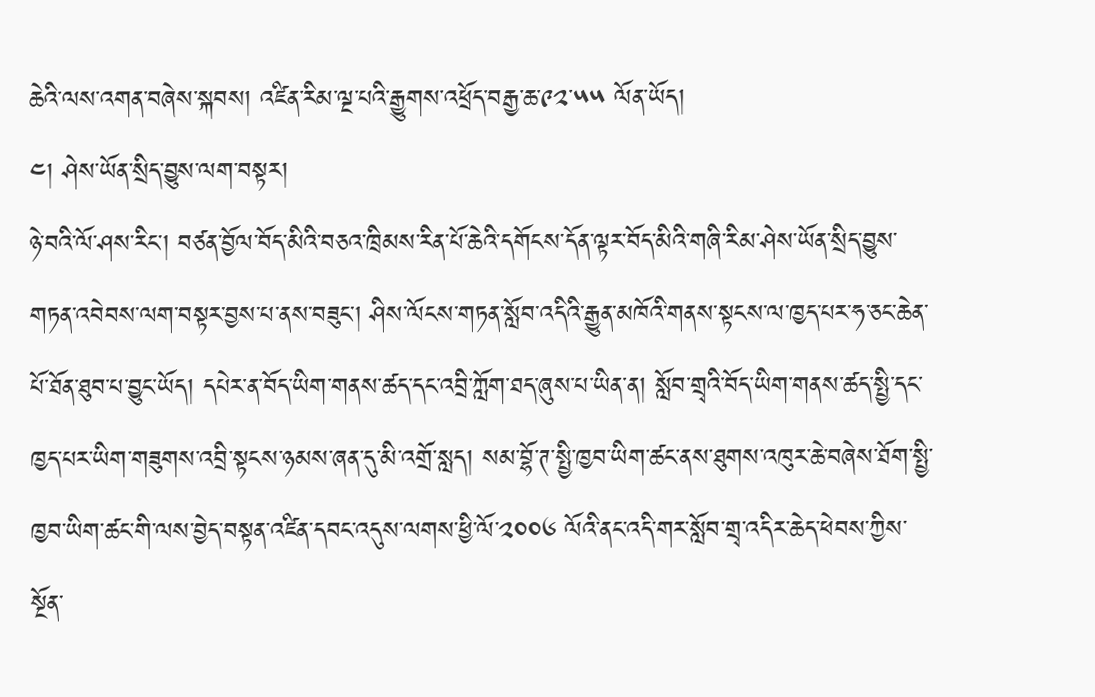ཆེའི་ལས་འགན་བཞེས་སྐབས། འཛིན་རིམ་ལྔ་པའི་རྒྱུགས་འཕྲོད་བརྒྱ་ཆ་༩༢་༥༥ ལོན་ཡོད།
༤། ཤེས་ཡོན་སྲིད་བྱུས་ལག་བསྟར།
ཉེ་བའི་ལོ་ཤས་རིང་། བཙན་བྱོལ་བོད་མིའི་བཅའ་ཁྲིམས་རིན་པོ་ཆེའི་དགོངས་དོན་ལྟར་བོད་མིའི་གཞི་རིམ་ཤེས་ཡོན་སྲིད་བྱུས་གཏན་འབེབས་ལག་བསྟར་བྱས་པ་ནས་བཟུང་། ཤིས་ལོངས་གཏན་སློབ་འདིའི་རྒྱུན་མཁོའི་གནས་སྟངས་ལ་ཁྱད་པར་ཧ་ཅང་ཆེན་པོ་ཐོན་ཐུབ་པ་བྱུང་ཡོད། དཔེར་ན་བོད་ཡིག་གནས་ཚད་དང་འབྲི་ཀློག་ཐད་ཞུས་པ་ཡིན་ན། སློབ་གྲྭའི་བོད་ཡིག་གནས་ཚད་སྤྱི་དང་ཁྱད་པར་ཡིག་གཟུགས་འབྲི་སྟངས་ཉམས་ཞན་དུ་མི་འགྲོ་སླད། སམ་བྷོ་ཊ་སྤྱི་ཁྱབ་ཡིག་ཚང་ནས་ཐུགས་འཁུར་ཆེ་བཞེས་ཐོག་སྤྱི་ཁྱབ་ཡིག་ཚང་གི་ལས་བྱེད་བསྟན་འཛིན་དབང་འདུས་ལགས་ཕྱི་ལོ་༢༠༠༦ ལོའི་ནང་འདི་གར་སློབ་གྲྭ་འདིར་ཆེད་ཕེབས་ཀྱིས་སྔོན་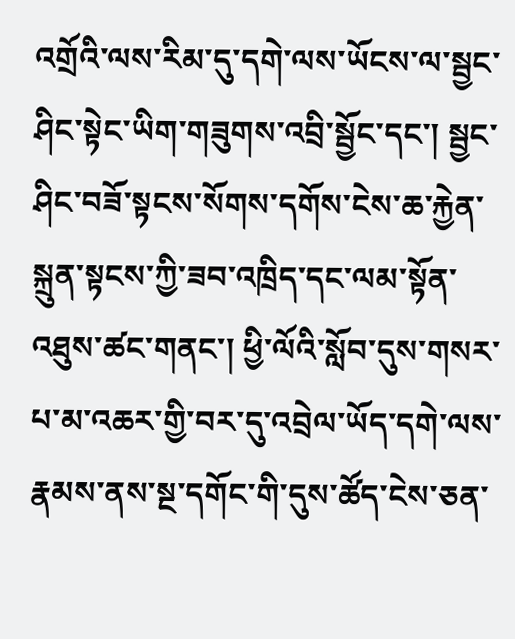འགྲོའི་ལས་རིམ་དུ་དགེ་ལས་ཡོངས་ལ་སྦྱང་ཤིང་སྟེང་ཡིག་གཟུགས་འབྲི་སྦྱོང་དང་། སྦྱང་ཤིང་བཟོ་སྟངས་སོགས་དགོས་ངེས་ཆ་རྐྱེན་སྐྲུན་སྟངས་ཀྱི་ཟབ་འཁྲིད་དང་ལམ་སྟོན་འཐུས་ཚང་གནང་། ཕྱི་ལོའི་སློབ་དུས་གསར་པ་མ་འཆར་གྱི་བར་དུ་འབྲེལ་ཡོད་དགེ་ལས་རྣམས་ནས་སྔ་དགོང་གི་དུས་ཚོད་ངེས་ཅན་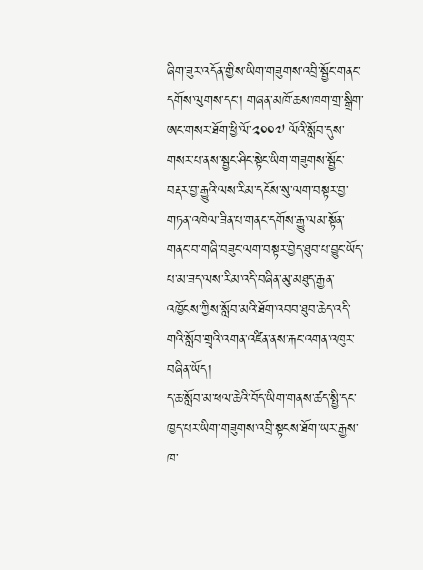ཞིག་ཟུར་འདོན་གྱིས་ཡིག་གཟུགས་འབྲི་སྦྱོང་གནང་དགོས་ལུགས་དང་། གཞན་མཁོ་ཆས་ཁག་གྲ་སྒྲིག་ཨང་གསར་ཐོག་ཕྱི་ལོ་༢༠༠༧ ལོའི་སློབ་དུས་གསར་པ་ནས་སྦྱང་ཤིང་སྟེང་ཡིག་གཟུགས་སྦྱོང་བརྡར་བྱ་རྒྱུའི་ལས་རིམ་དངོས་སུ་ལག་བསྟར་བྱ་གཏན་འཁེལ་ཟིན་པ་གནང་དགོས་རྒྱུ་ལམ་སྟོན་གནང་བ་གཞི་བཟུང་ལག་བསྟར་བྱེད་ཐུབ་པ་བྱུང་ཡོད་པ་མ་ཟད་ལས་རིམ་འདི་བཞིན་མུ་མཐུད་རྒྱན་འཁྱོངས་ཀྱིས་སློབ་མའི་ཐོག་འབབ་ཐུབ་ཆེད་འདི་གའི་སློབ་གྲྭའི་འགན་འཛིན་ནས་རྐང་འགན་འཁུར་བཞིན་ཡོད།
ད་ཆ་སློབ་མ་ཕལ་ཆེའི་བོད་ཡིག་གནས་ཚད་སྤྱི་དང་ཁྱད་པར་ཡིག་གཟུགས་འབྲི་སྟངས་ཐོག་ཡར་རྒྱས་ཁ་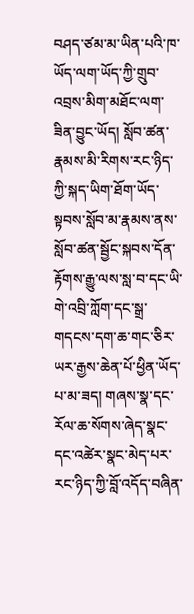བཤད་ཙམ་མ་ཡིན་པའི་ཁ་ཡོད་ལག་ཡོད་ཀྱི་གྲུབ་འབྲས་མིག་མཐོང་ལག་ཟིན་བྱུང་ཡོད། སློབ་ཚན་རྣམས་མི་རིགས་རང་ཉིད་ཀྱི་སྐད་ཡིག་ཐོག་ཡོད་སྟབས་སློབ་མ་རྣམས་ནས་སློབ་ཚན་སྦྱོང་སྐབས་དོན་རྟོགས་རྒྱུ་ལས་སླ་བ་དང་ཡི་གེ་འབྲི་ཀློག་དང་སྒྲ་གདངས་དག་ཆ་གང་ཅིར་ཡར་རྒྱས་ཆེན་པོ་ཕྱིན་ཡོད་པ་མ་ཟད། གཞས་སྣ་དང་རོལ་ཆ་སོགས་ཞེད་སྣང་དང་འཚེར་སྣང་མེད་པར་རང་ཉིད་ཀྱི་བློ་འདོད་བཞིན་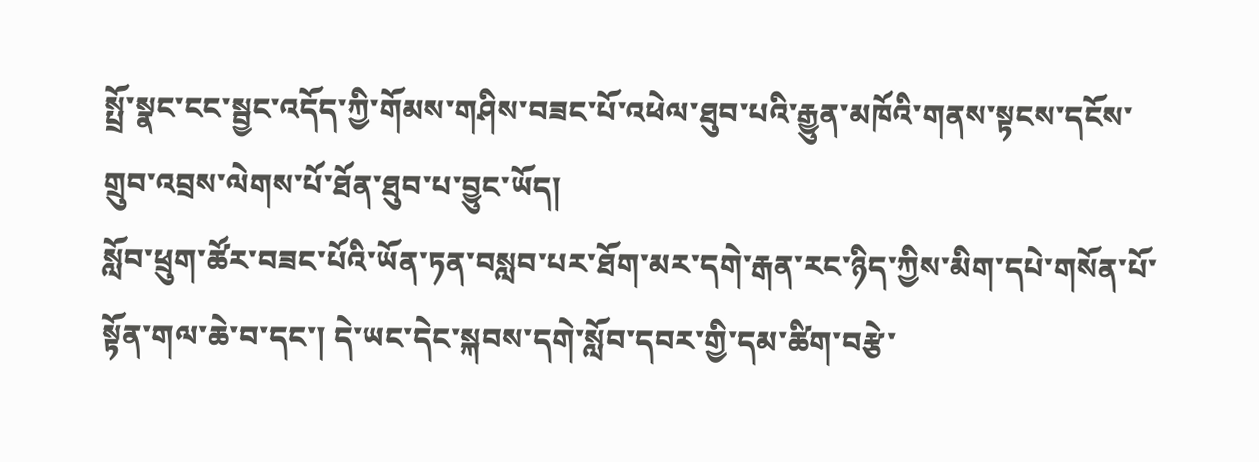སྤྲོ་སྣང་ངང་སྦྱང་འདོད་ཀྱི་གོམས་གཤིས་བཟང་པོ་འཕེལ་ཐུབ་པའི་རྒྱུན་མཁོའི་གནས་སྟངས་དངོས་གྲུབ་འབྲས་ལེགས་པོ་ཐོན་ཐུབ་པ་བྱུང་ཡོད།
སློབ་ཕྲུག་ཚོར་བཟང་པོའི་ཡོན་ཏན་བསླབ་པར་ཐོག་མར་དགེ་རྒན་རང་ཉིད་ཀྱིས་མིག་དཔེ་གསོན་པོ་སྟོན་གལ་ཆེ་བ་དང་། དེ་ཡང་དེང་སྐབས་དགེ་སློབ་དབར་གྱི་དམ་ཚིག་བརྩེ་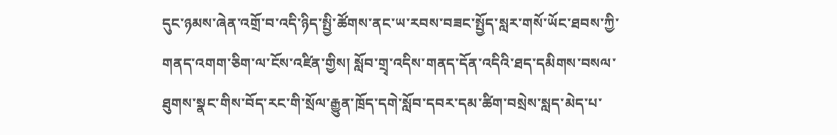དུང་ཉམས་ཞེན་འགྲོ་བ་འདི་ཉིད་སྤྱི་ཚོགས་ནང་ཡ་རབས་བཟང་སྤྱོད་སླར་གསོ་ཡོང་ཐབས་ཀྱི་གནད་འགག་ཅིག་ལ་ངོས་འཛིན་གྱིས། སློབ་གྲྭ་འདིས་གནད་དོན་འདིའི་ཐད་དམིགས་བསལ་ཐུགས་སྣང་གིས་བོད་རང་གི་སྲོལ་རྒྱུན་ཁྲོད་དགེ་སློབ་དབར་དམ་ཚིག་བསྲེས་སླད་མེད་པ་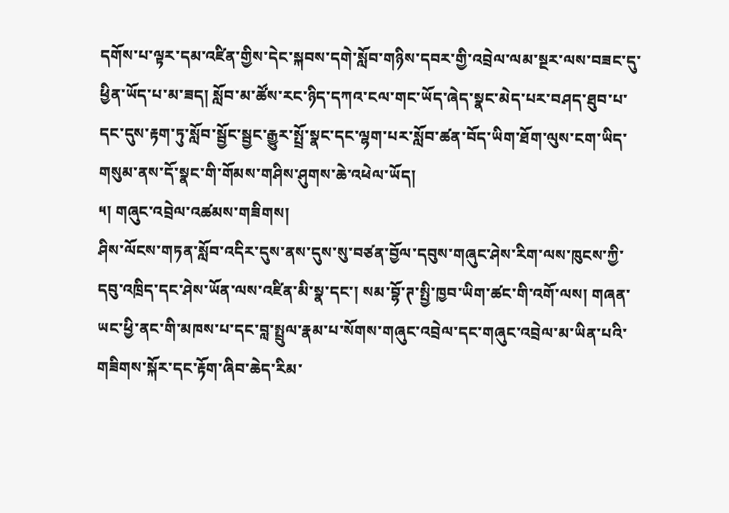དགོས་པ་ལྟར་དམ་འཛིན་གྱིས་དེང་སྐབས་དགེ་སློབ་གཉིས་དབར་གྱི་འབྲེལ་ལམ་སྔར་ལས་བཟང་དུ་ཕྱིན་ཡོད་པ་མ་ཟད། སློབ་མ་ཚོས་རང་ཉིད་དཀའ་ངལ་གང་ཡོད་ཞེད་སྣང་མེད་པར་བཤད་ཐུབ་པ་དང་དུས་རྟག་ཏུ་སློབ་སྦྱོང་སྦྱང་རྒྱུར་སྤྲོ་སྣང་དང་ལྷག་པར་སློབ་ཚན་བོད་ཡིག་ཐོག་ལུས་ངག་ཡིད་
གསུམ་ནས་དོ་སྣང་གི་གོམས་གཤིས་ཤུགས་ཆེ་འཕེལ་ཡོད།
༥། གཞུང་འབྲེལ་འཚམས་གཟིགས།
ཤིས་ལོངས་གཏན་སློབ་འདིར་དུས་ནས་དུས་སུ་བཙན་བྱོལ་དབུས་གཞུང་ཤེས་རིག་ལས་ཁུངས་ཀྱི་དབུ་འཁྲིད་དང་ཤེས་ཡོན་ལས་འཛིན་མི་སྣ་དང་། སམ་བྷོ་ཊ་སྤྱི་ཁྱབ་ཡིག་ཚང་གི་འགོ་ལས། གཞན་ཡང་ཕྱི་ནང་གི་མཁས་པ་དང་བླ་སྤྲུལ་རྣམ་པ་སོགས་གཞུང་འབྲེལ་དང་གཞུང་འབྲེལ་མ་ཡིན་པའི་གཟིགས་སྐོར་དང་རྟོག་ཞིབ་ཆེད་རིམ་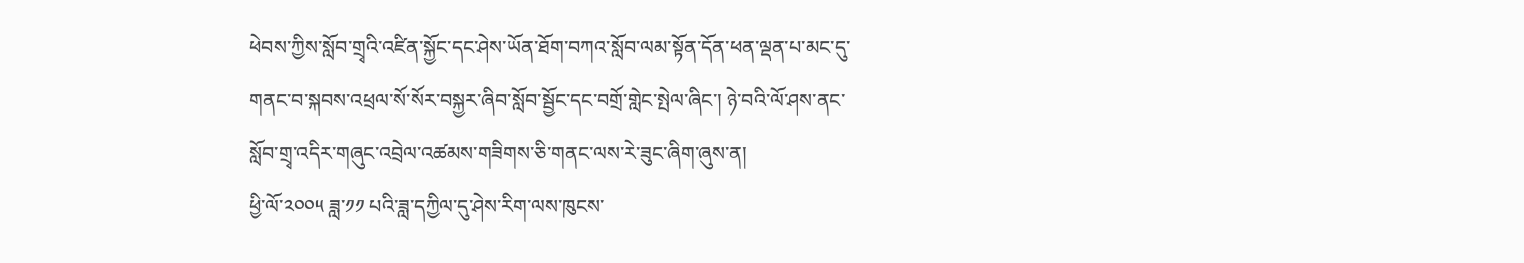ཕེབས་ཀྱིས་སློབ་གྲྭའི་འཛིན་སྐྱོང་དང་ཤེས་ཡོན་ཐོག་བཀའ་སློབ་ལམ་སྟོན་དོན་ཕན་ལྡན་པ་མང་དུ་གནང་བ་སྐབས་འཕྲལ་སོ་སོར་བསྐྱར་ཞིབ་སློབ་སྦྱོང་དང་བགྲོ་གླེང་སྤེལ་ཞིང་། ཉེ་བའི་ལོ་ཤས་ནང་སློབ་གྲྭ་འདིར་གཞུང་འབྲེལ་འཚམས་གཟིགས་ཅི་གནང་ལས་རེ་ཟུང་ཞིག་ཞུས་ན།
ཕྱི་ལོ་༢༠༠༥ ཟླ་༡༡ པའི་ཟླ་དཀྱིལ་དུ་ཤེས་རིག་ལས་ཁུངས་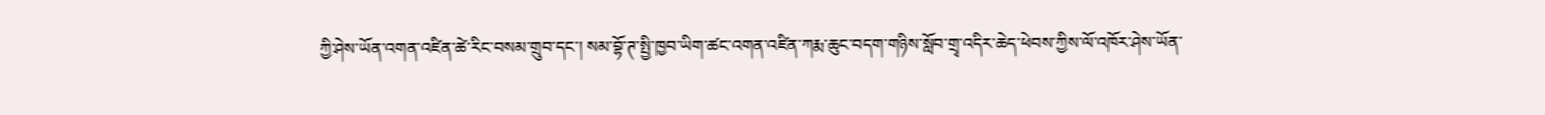ཀྱི་ཤེས་ཡོན་འགན་འཛིན་ཚེ་རིང་བསམ་གྲུབ་དང་། སམ་བྷོ་ཊ་སྤྱི་ཁྱབ་ཡིག་ཚང་འགན་འཛིན་ཀརྨ་ཆུང་བདག་གཉིས་སློབ་གྲྭ་འདིར་ཆེད་ཕེབས་ཀྱིས་ལོ་འཁོར་ཤེས་ཡོན་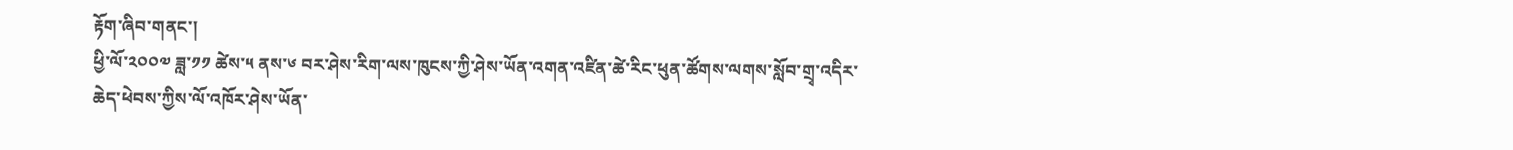རྟོག་ཞིབ་གནང་།
ཕྱི་ལོ་༢༠༠༧ ཟླ་༡༡ ཚེས་༥ ནས་༦ བར་ཤེས་རིག་ལས་ཁུངས་ཀྱི་ཤེས་ཡོན་འགན་འཛིན་ཚེ་རིང་ཕུན་ཚོགས་ལགས་སློབ་གྲྭ་འདིར་ཆེད་ཕེབས་ཀྱིས་ལོ་འཁོར་ཤེས་ཡོན་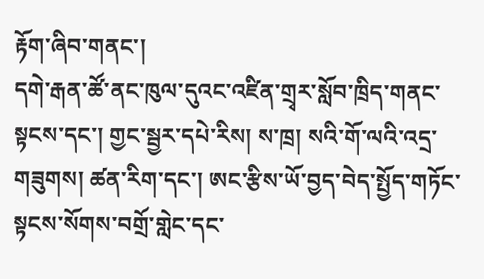རྟོག་ཞིབ་གནང་།
དགེ་རྒན་ཚོ་ནང་ཁུལ་དུའང་འཛིན་གྲྭར་སློབ་ཁྲིད་གནང་སྟངས་དང་། གྱང་སྦྱར་དཔེ་རིས། ས་ཁྲ། སའི་གོ་ལའི་འདྲ་གཟུགས། ཚན་རིག་དང་། ཨང་རྩིས་ཡོ་བྱད་བེད་སྤྱོད་གཏོང་སྟངས་སོགས་བགྲོ་གླེང་དང་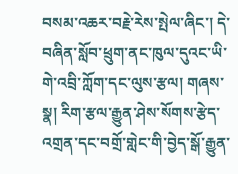བསམ་འཆར་བརྗེ་རེས་སྤེལ་ཞིང་། དེ་བཞིན་སློབ་ཕྲུག་ནང་ཁུལ་དུའང་ཡི་གེ་འབྲི་ཀློག་དང་ལུས་རྩལ། གཞས་སྣ། རིག་རྩལ་རྒྱུན་ཤེས་སོགས་རྩེད་འགྲན་དང་བགྲོ་གླེང་གི་བྱེད་སྒོ་རྒྱུན་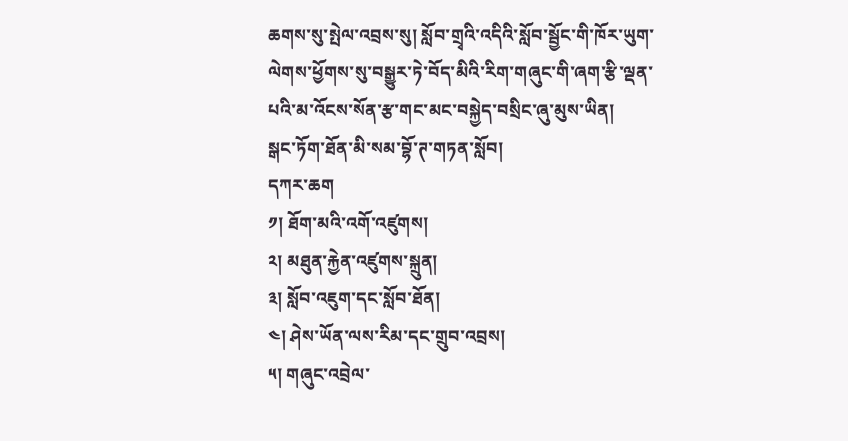ཆགས་སུ་སྤེལ་འབྲས་སུ། སློབ་གྲྭའི་འདིའི་སློབ་སྦྱོང་གི་ཁོར་ཡུག་ལེགས་ཕྱོགས་སུ་བསྒྱུར་ཏེ་བོད་མིའི་རིག་གཞུང་གི་ཞག་རྩི་ལྡན་པའི་མ་འོངས་སོན་རྩ་གང་མང་བསྐྱེད་བསྲིང་ཞུ་མུས་ཡིན།
སྒང་ཏོག་ཐོན་མི་སམ་བྷོ་ཊ་གཏན་སློབ།
དཀར་ཆག
༡། ཐོག་མའི་འགོ་འཛུགས།
༢། མཐུན་རྐྱེན་འཛུགས་སྐྲུན།
༣། སློབ་འཇུག་དང་སློབ་ཐོན།
༤། ཤེས་ཡོན་ལས་རིམ་དང་གྲུབ་འབྲས།
༥། གཞུང་འབྲེལ་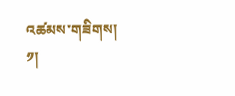འཚམས་གཟིགས།
༡།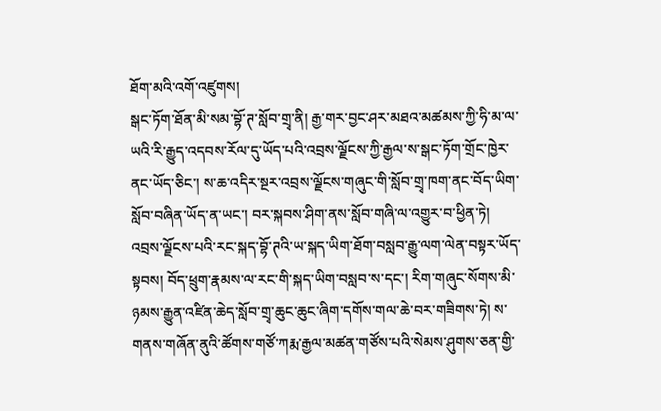ཐོག་མའི་འགོ་འཛུགས།
སྒང་ཏོག་ཐོན་མི་སམ་བྷོ་ཊ་སློབ་གྲྭ་ནི། རྒྱ་གར་བྱང་ཤར་མཐའ་མཚམས་ཀྱི་ཧི་མ་ལ་ཡའི་རི་རྒྱུད་འདབས་རོལ་དུ་ཡོད་པའི་འབྲས་ལྗོངས་ཀྱི་རྒྱལ་ས་སྒང་ཏོག་གྲོང་ཁྱེར་ནང་ཡོད་ཅིང་། ས་ཆ་འདིར་སྔར་འབྲས་ལྗོངས་གཞུང་གི་སློབ་གྲྭ་ཁག་ནང་བོད་ཡིག་སློབ་བཞིན་ཡོད་ན་ཡང་། བར་སྐབས་ཤིག་ནས་སློབ་གཞི་ལ་འགྱུར་བ་ཕྱིན་ཏེ། འབྲས་ལྗོངས་པའི་རང་སྐད་བྷོ་ཊའི་ཡ་སྐད་ཡིག་ཐོག་བསླབ་རྒྱུ་ལག་ལེན་བསྟར་ཡོད་སྟབས། བོད་ཕྲུག་རྣམས་ལ་རང་གི་སྐད་ཡིག་བསླབ་ས་དང་། རིག་གཞུང་སོགས་མི་ཉམས་རྒྱུན་འཛིན་ཆེད་སློབ་གྲྭ་ཆུང་ཆུང་ཞིག་དགོས་གལ་ཆེ་བར་གཟིགས་ཏེ། ས་གནས་གཞོན་ནུའི་ཚོགས་གཙོ་ཀརྨ་རྒྱལ་མཚན་གཙོས་པའི་སེམས་ཤུགས་ཅན་གྱི་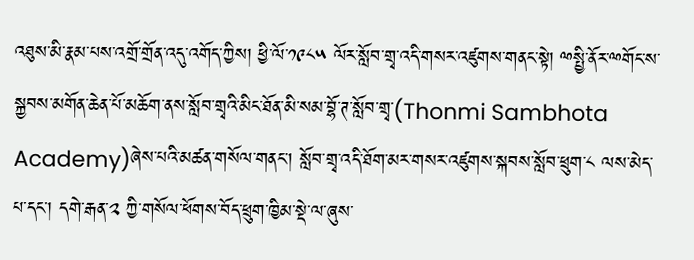འཐུས་མི་རྣམ་པས་འགྲོ་གྲོན་འདུ་འགོད་ཀྱིས། ཕྱི་ལོ་༡༩༨༥ ལོར་སློབ་གྲྭ་འདི་གསར་འཛུགས་གནང་སྟེ། ྋསྤྱི་ནོར་ྋགོང་ས་སྐྱབས་མགོན་ཆེན་པོ་མཆོག་ནས་སློབ་གྲྭའི་མིང་ཐོན་མི་སམ་བྷོ་ཊ་སློབ་གྲྭ་(Thonmi Sambhota Academy)ཞེས་པའི་མཚན་གསོལ་གནང་། སློབ་གྲྭ་འདི་ཐོག་མར་གསར་འཛུགས་སྐབས་སློབ་ཕྲུག་༨ ལས་མེད་པ་དང་། དགེ་རྒན་༢ ཀྱི་གསོལ་ཕོགས་བོད་ཕྲུག་ཁྱིམ་སྡེ་ལ་ཞུས་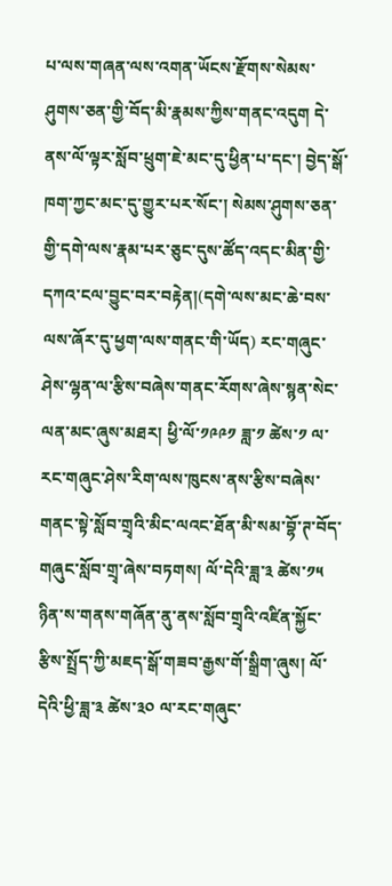པ་ལས་གཞན་ལས་འགན་ཡོངས་རྫོགས་སེམས་ཤུགས་ཅན་གྱི་བོད་མི་རྣམས་ཀྱིས་གནང་འདུག དེ་ནས་ལོ་ལྟར་སློབ་ཕྲུག་ཇེ་མང་དུ་ཕྱིན་པ་དང་། བྱེད་སྒོ་ཁག་ཀྱང་མང་དུ་གྱུར་པར་སོང་། སེམས་ཤུགས་ཅན་གྱི་དགེ་ལས་རྣམ་པར་ཅུང་དུས་ཚོད་འདང་མིན་གྱི་དཀའ་ངལ་བྱུང་བར་བརྟེན།(དགེ་ལས་མང་ཆེ་བས་ལས་ཞོར་དུ་ཕྱག་ལས་གནང་གི་ཡོད) རང་གཞུང་ཤེས་ལྷན་ལ་རྩིས་བཞེས་གནང་རོགས་ཞེས་སྙན་སེང་ལན་མང་ཞུས་མཐར། ཕྱི་ལོ་༡༩༩༡ ཟླ་༡ ཚེས་༡ ལ་རང་གཞུང་ཤེས་རིག་ལས་ཁུངས་ནས་རྩིས་བཞེས་གནང་སྟེ་སློབ་གྲྭའི་མིང་ལའང་ཐོན་མི་སམ་བྷོ་ཊ་བོད་གཞུང་སློབ་གྲྭ་ཞེས་བཏགས། ལོ་དེའི་ཟླ་༣ ཚེས་༡༥ ཉིན་ས་གནས་གཞོན་ནུ་ནས་སློབ་གྲྭའི་འཛིན་སྐྱོང་རྩིས་སྤྲོད་ཀྱི་མཇད་སྒོ་གཟབ་རྒྱས་གོ་སྒྲིག་ཞུས། ལོ་དེའི་ཕྱི་ཟླ་༣ ཚེས་༣༠ ལ་རང་གཞུང་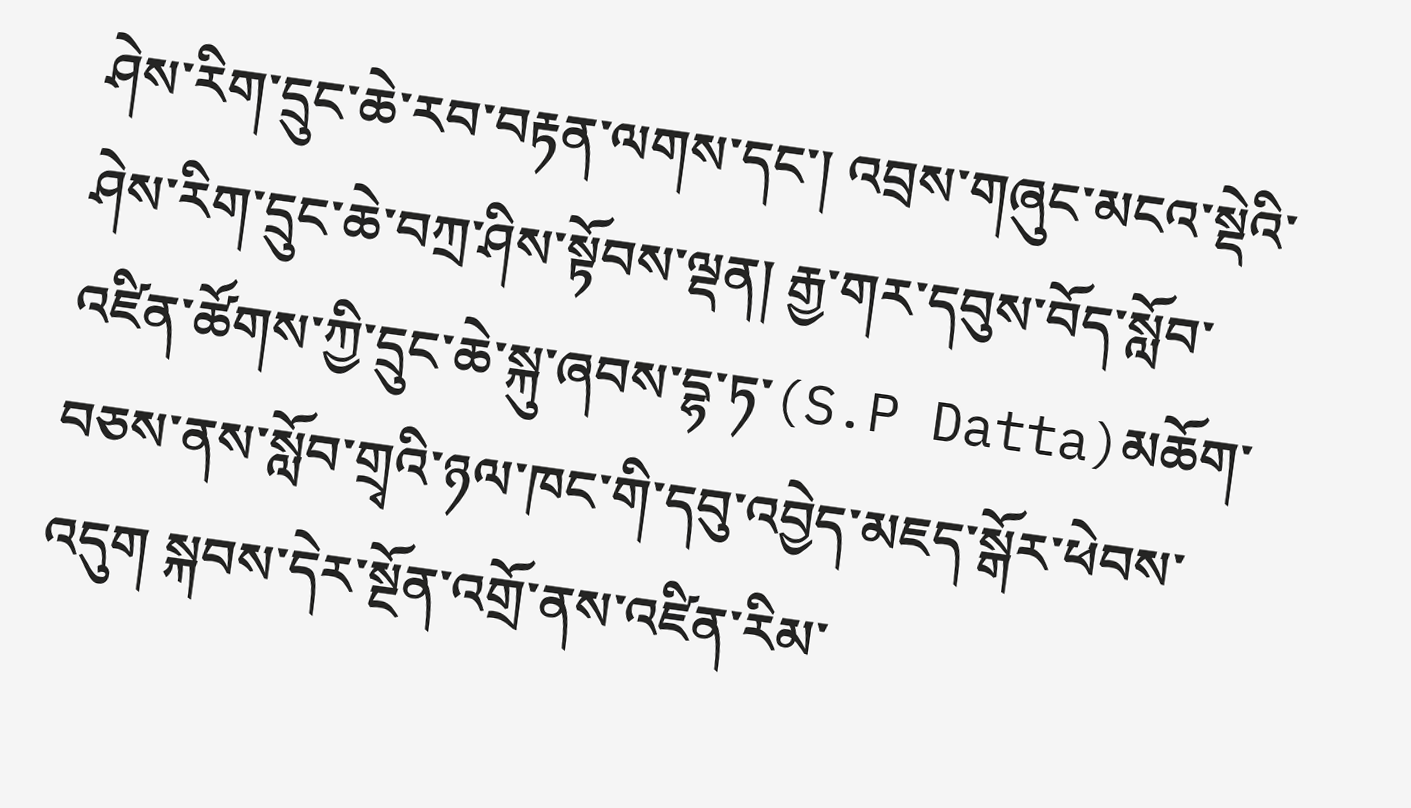ཤེས་རིག་དྲུང་ཆེ་རབ་བརྟན་ལགས་དང་། འབྲས་གཞུང་མངའ་སྡེའི་ཤེས་རིག་དྲུང་ཆེ་བཀྲ་ཤིས་སྟོབས་ལྡན། རྒྱ་གར་དབུས་བོད་སློབ་འཛིན་ཚོགས་ཀྱི་དྲུང་ཆེ་སྐུ་ཞབས་དྷ་ཏ་(S.P Datta)མཆོག་བཅས་ནས་སློབ་གྲྭའི་ཉལ་ཁང་གི་དབུ་འབྱེད་མཇད་སྒོར་ཕེབས་འདུག སྐབས་དེར་སྔོན་འགྲོ་ནས་འཛིན་རིམ་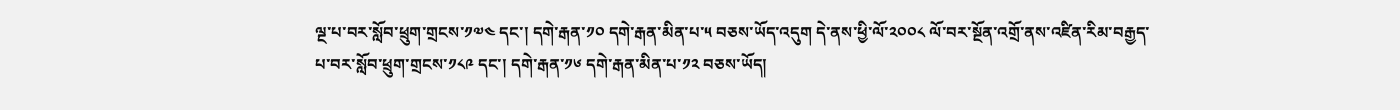ལྔ་པ་བར་སློབ་ཕྲུག་གྲངས་༡༧༤ དང་། དགེ་རྒན་༡༠ དགེ་རྒན་མིན་པ་༥ བཅས་ཡོད་འདུག དེ་ནས་ཕྱི་ལོ་༢༠༠༨ ལོ་བར་སྔོན་འགྲོ་ནས་འཛིན་རིམ་བརྒྱད་པ་བར་སློབ་ཕྲུག་གྲངས་༡༨༩ དང་། དགེ་རྒན་༡༦ དགེ་རྒན་མིན་པ་༡༢ བཅས་ཡོད།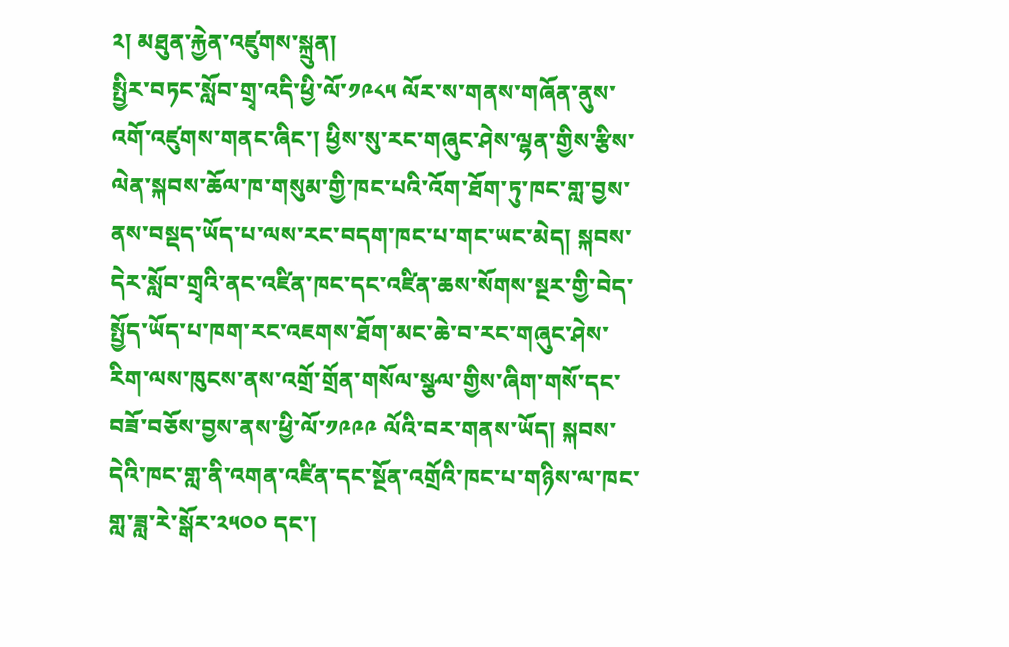༢། མཐུན་རྐྱེན་འཛུགས་སྐྲུན།
སྤྱིར་བཏང་སློབ་གྲྭ་འདི་ཕྱི་ལོ་༡༩༨༥ ལོར་ས་གནས་གཞོན་ནུས་འགོ་འཛུགས་གནང་ཞིང་། ཕྱིས་སུ་རང་གཞུང་ཤེས་ལྷན་གྱིས་རྩིས་ལེན་སྐབས་ཆོལ་ཁ་གསུམ་གྱི་ཁང་པའི་འོག་ཐོག་ཏུ་ཁང་གླ་བྱས་ནས་བསྡད་ཡོད་པ་ལས་རང་བདག་ཁང་པ་གང་ཡང་མེད། སྐབས་དེར་སློབ་གྲྭའི་ནང་འཛིན་ཁང་དང་འཛིན་ཆས་སོགས་སྔར་གྱི་བེད་སྤྱོད་ཡོད་པ་ཁག་རང་འཇགས་ཐོག་མང་ཆེ་བ་རང་གཞུང་ཤེས་རིག་ལས་ཁུངས་ནས་འགྲོ་གྲོན་གསོལ་སྩལ་གྱིས་ཞིག་གསོ་དང་བཟོ་བཅོས་བྱས་ནས་ཕྱི་ལོ་༡༩༩༩ ལོའི་བར་གནས་ཡོད། སྐབས་དེའི་ཁང་གླ་ནི་འགན་འཛིན་དང་སྔོན་འགྲོའི་ཁང་པ་གཉིས་ལ་ཁང་གླ་ཟླ་རེ་སྒོར་༢༥༠༠ དང་།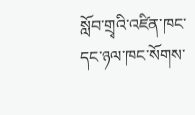སློབ་གྲྭའི་འཛིན་ཁང་དང་ཉལ་ཁང་སོགས་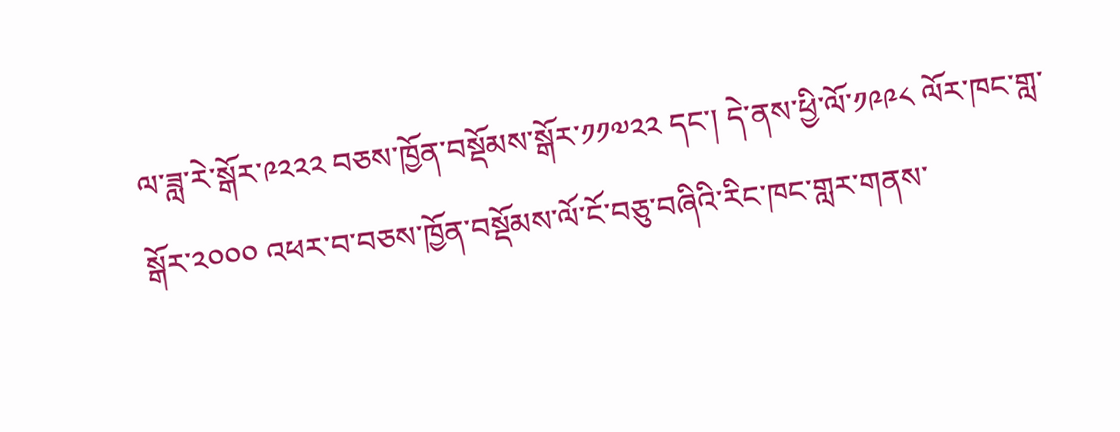ལ་ཟླ་རེ་སྒོར་༩༢༢༢ བཅས་ཁྱོན་བསྡོམས་སྒོར་༡༡༧༢༢ དང་། དེ་ནས་ཕྱི་ལོ་༡༩༩༨ ལོར་ཁང་གླ་སྒོར་༢༠༠༠ འཕར་བ་བཅས་ཁྱོན་བསྡོམས་ལོ་ངོ་བཅུ་བཞིའི་རིང་ཁང་གླར་གནས་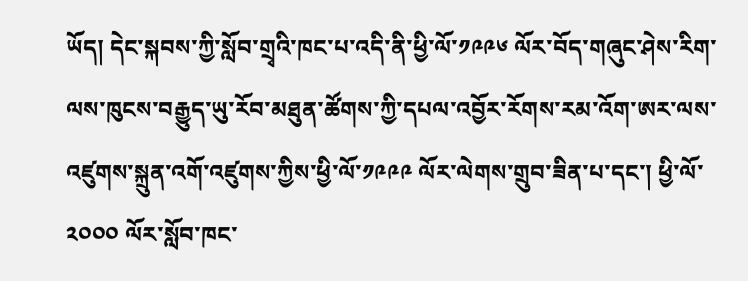ཡོད། དེང་སྐབས་ཀྱི་སློབ་གྲྭའི་ཁང་པ་འདི་ནི་ཕྱི་ལོ་༡༩༩༦ ལོར་བོད་གཞུང་ཤེས་རིག་ལས་ཁུངས་བརྒྱུད་ཡུ་རོབ་མཐུན་ཚོགས་ཀྱི་དཔལ་འབྱོར་རོགས་རམ་འོག་ཨར་ལས་འཛུགས་སྐྲུན་འགོ་འཛུགས་ཀྱིས་ཕྱི་ལོ་༡༩༩༩ ལོར་ལེགས་གྲུབ་ཟིན་པ་དང་། ཕྱི་ལོ་༢༠༠༠ ལོར་སློབ་ཁང་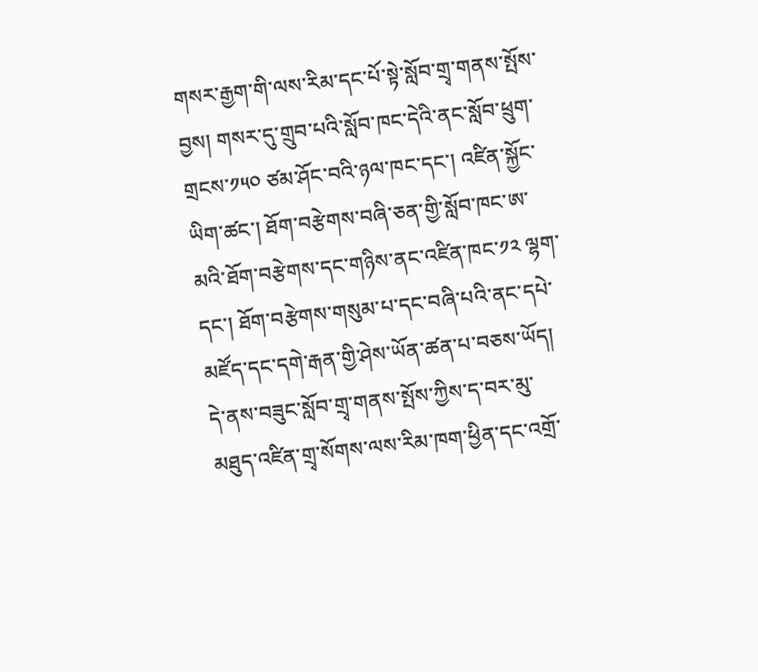གསར་རྒྱག་གི་ལས་རིམ་དང་པོ་སྟེ་སློབ་གྲྭ་གནས་སྤོས་བྱས། གསར་དུ་གྲུབ་པའི་སློབ་ཁང་དེའི་ནང་སློབ་ཕྲུག་གྲངས་༡༥༠ ཙམ་ཤོང་བའི་ཉལ་ཁང་དང་། འཛིན་སྐྱོང་ཡིག་ཚང་། ཐོག་བརྩེགས་བཞི་ཅན་གྱི་སློབ་ཁང་ཨ་མའི་ཐོག་བརྩེགས་དང་གཉིས་ནང་འཛིན་ཁང་༡༢ ལྷག་དང་། ཐོག་བརྩེགས་གསུམ་པ་དང་བཞི་པའི་ནང་དཔེ་མཛོད་དང་དགེ་རྒན་གྱི་ཤེས་ཡོན་ཚན་པ་བཅས་ཡོད། དེ་ནས་བཟུང་སློབ་གྲྭ་གནས་སྤོས་ཀྱིས་ད་བར་མུ་མཐུད་འཛིན་གྲྭ་སོགས་ལས་རིམ་ཁག་ཕྱིན་དང་འགྲོ་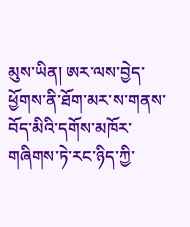མུས་ཡིན། ཨར་ལས་བྱེད་ཕྱོགས་ནི་ཐོག་མར་ས་གནས་བོད་མིའི་དགོས་མཁོར་གཞིགས་ཏེ་རང་ཉིད་ཀྱི་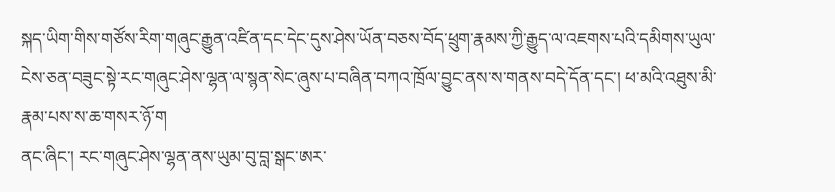སྐད་ཡིག་གིས་གཙོས་རིག་གཞུང་རྒྱུན་འཛིན་དང་དེང་དུས་ཤེས་ཡོན་བཅས་བོད་ཕྲུག་རྣམས་ཀྱི་རྒྱུད་ལ་འཇགས་པའི་དམིགས་ཡུལ་ངེས་ཅན་བཟུང་སྟེ་རང་གཞུང་ཤེས་ལྷན་ལ་སྙན་སེང་ཞུས་པ་བཞིན་བཀའ་ཁྲོལ་བྱུང་ནས་ས་གནས་བདེ་དོན་དང་། ཕ་མའི་འཐུས་མི་རྣམ་པས་ས་ཆ་གསར་ཉོ་ག
ནང་ཞིང་། རང་གཞུང་ཤེས་ལྷན་ནས་ཡུམ་བུ་བླ་སྒང་ཨར་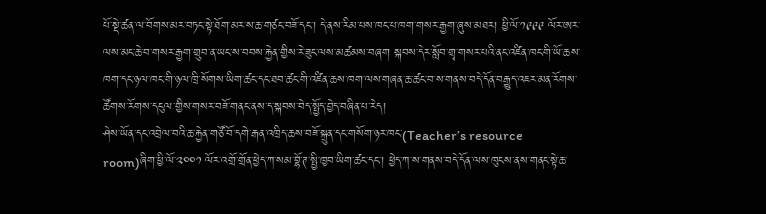པོ་སྡེ་ཚན་ལ་བོགས་མར་བཏང་སྟེ་ཐོག་མར་ས་ཆ་གཙང་བཟོ་དང་། དེ་ནས་རིམ་པས་ཁང་པ་ཁག་གསར་རྒྱག་ཞུས་མཐར། ཕྱི་ལོ་༡༩༩༩ ལོར་ཨར་ལས་མང་ཆེ་བ་གསར་རྒྱག་གྲུབ་ན་ཡང་ས་བབས་རྐྱེན་གྱིས་རེ་ཟུང་ལས་མཚམས་བཞག སྐབས་དེར་སློབ་གྲྭ་གསར་པའི་ནང་འཛིན་ཁང་གི་ཡོ་ཆས་ཁག་དང་ཉལ་ཁང་གི་ཉལ་ཁྲི་སོགས་ཡིག་ཚང་དང་ཐབ་ཚང་གི་འཛིན་ཆས་ཁག་ལས་གཞན་ཆ་ཚང་བ་ས་གནས་བདེ་དོན་བརྒྱུད་འཇར་མན་རོགས་ཚོགས་རོགས་དངུལ་གྱིས་གསར་བཟོ་གནང་ནས་ད་སྐབས་བེད་སྤྱོད་བྱེད་བཞིན་པ་རེད།
ཤེས་ཡོན་དང་འབྲེལ་བའི་ཆ་རྐྱེན་གཙོ་བོ་དགེ་རྒན་འཁྲིད་ཆས་བཟོ་སྐྲུན་དང་གསོག་ཉར་ཁང་(Teacher’s resource room)ཞིག་ཕྱི་ལོ་༢༠༠༡ ལོར་འགྲོ་གྲོན་ཕྱེད་ཀ་སམ་བྷོ་ཊ་སྤྱི་ཁྱབ་ཡིག་ཚང་དང་། ཕྱེད་ཀ་ས་གནས་བདེ་དོན་ལས་ཁུངས་ནས་གནང་སྟེ་ཆ་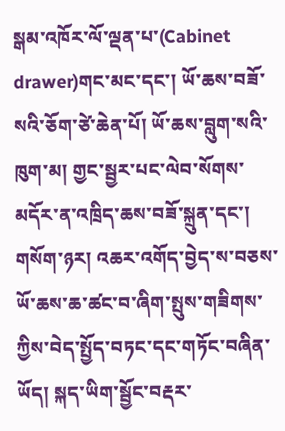སྒམ་འཁོར་ལོ་ལྡན་པ་(Cabinet drawer)གང་མང་དང་། ཡོ་ཆས་བཟོ་སའི་ཅོག་ཙེ་ཆེན་པོ། ཡོ་ཆས་བླུག་སའི་ཁུག་མ། གྱང་སྦྱར་པང་ལེབ་སོགས་མདོར་ན་འཁྲིད་ཆས་བཟོ་སྐྲུན་དང་། གསོག་ཉར། འཆར་འགོད་བྱེད་ས་བཅས་ཡོ་ཆས་ཆ་ཚང་བ་ཞིག་སྤུས་གཟིགས་ཀྱིས་བེད་སྤྱོད་བཏང་དང་གཏོང་བཞིན་ཡོད། སྐད་ཡིག་སྦྱོང་བརྡར་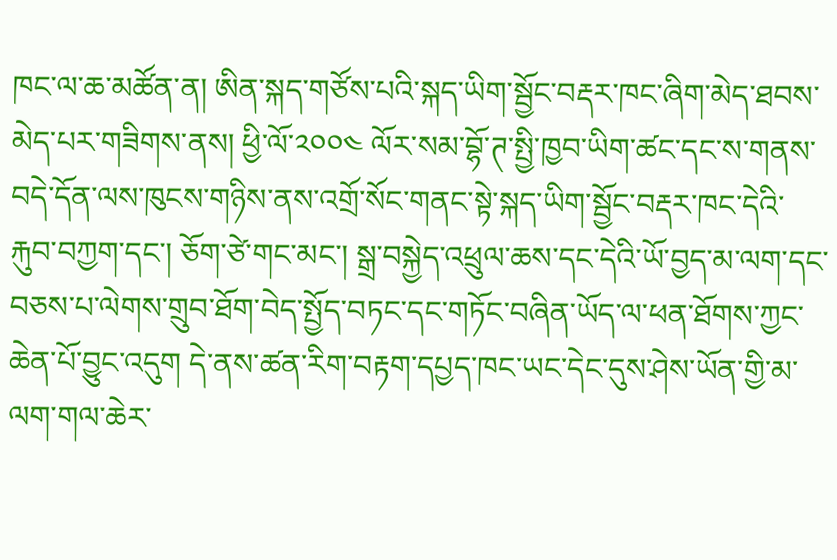ཁང་ལ་ཆ་མཚོན་ན། ཨིན་སྐད་གཙོས་པའི་སྐད་ཡིག་སྦྱོང་བརྡར་ཁང་ཞིག་མེད་ཐབས་མེད་པར་གཟིགས་ནས། ཕྱི་ལོ་༢༠༠༤ ལོར་སམ་བྷོ་ཊ་སྤྱི་ཁྱབ་ཡིག་ཚང་དང་ས་གནས་བདེ་དོན་ལས་ཁུངས་གཉིས་ནས་འགྲོ་སོང་གནང་སྟེ་སྐད་ཡིག་སྦྱོང་བརྡར་ཁང་དེའི་རྐུབ་བཀྱག་དང་། ཅོག་ཙེ་གང་མང་། སྒྲ་བསྐྱེད་འཕྲུལ་ཆས་དང་དེའི་ཡོ་བྱད་མ་ལག་དང་བཅས་པ་ལེགས་གྲུབ་ཐོག་བེད་སྤྱོད་བཏང་དང་གཏོང་བཞིན་ཡོད་ལ་ཕན་ཐོགས་ཀྱང་ཆེན་པོ་བྱུང་འདུག དེ་ནས་ཚན་རིག་བརྟག་དཔྱད་ཁང་ཡང་དེང་དུས་ཤེས་ཡོན་གྱི་མ་ལག་གལ་ཆེར་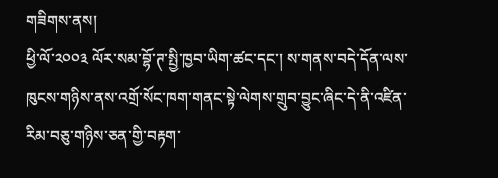གཟིགས་ནས།
ཕྱི་ལོ་༢༠༠༣ ལོར་སམ་བྷོ་ཊ་སྤྱི་ཁྱབ་ཡིག་ཚང་དང་། ས་གནས་བདེ་དོན་ལས་ཁུངས་གཉིས་ནས་འགྲོ་སོང་ཁག་གནང་སྟེ་ལེགས་གྲུབ་བྱུང་ཞིང་དེ་ནི་འཛིན་རིམ་བཅུ་གཉིས་ཅན་གྱི་བརྟག་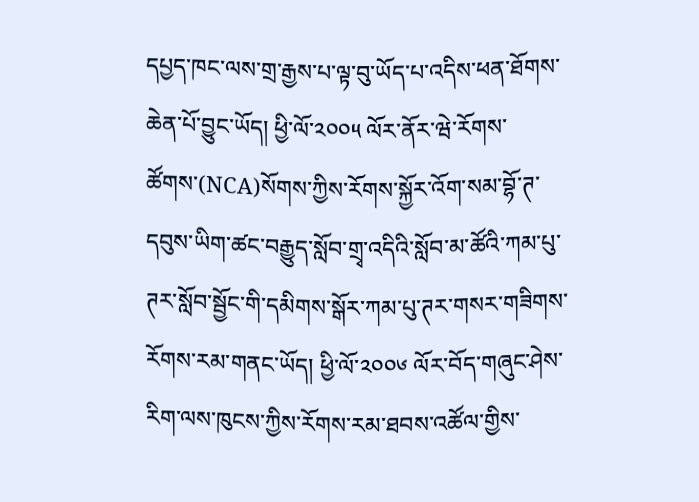དཔྱད་ཁང་ལས་གྲ་རྒྱས་པ་ལྟ་བུ་ཡོད་པ་འདིས་ཕན་ཐོགས་ཆེན་པོ་བྱུང་ཡོད། ཕྱི་ལོ་༢༠༠༥ ལོར་ནོར་ཝེ་རོགས་ཚོགས་(NCA)སོགས་ཀྱིས་རོགས་སྐྱོར་འོག་སམ་བྷོ་ཊ་དབུས་ཡིག་ཚང་བརྒྱུད་སློབ་གྲྭ་འདིའི་སློབ་མ་ཚོའི་ཀམ་པུ་ཊར་སློབ་སྦྱོང་གི་དམིགས་སྒོར་ཀམ་པུ་ཊར་གསར་གཟིགས་རོགས་རམ་གནང་ཡོད། ཕྱི་ལོ་༢༠༠༦ ལོར་བོད་གཞུང་ཤེས་རིག་ལས་ཁུངས་ཀྱིས་རོགས་རམ་ཐབས་འཚོལ་གྱིས་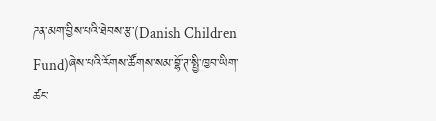ཌན་མག་བྱིས་པའི་ཐེབས་རྩ་(Danish Children Fund)ཞེས་པའི་རོགས་ཚོགས་སམ་བྷོ་ཊ་སྤྱི་ཁྱབ་ཡིག་ཚང་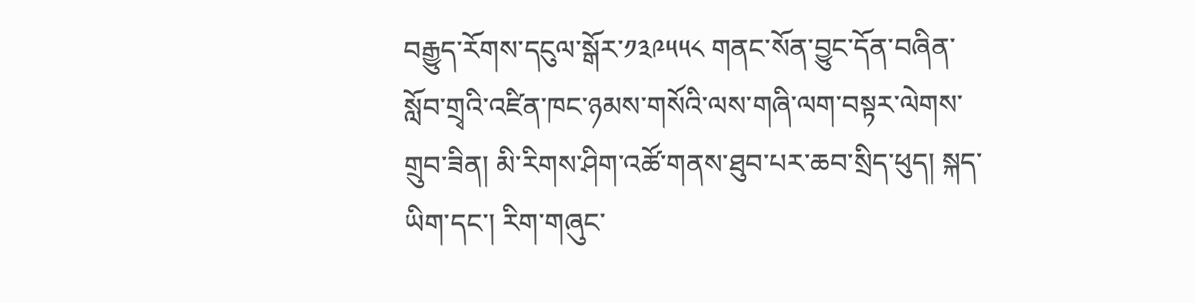བརྒྱུད་རོགས་དངུལ་སྒོར་༡༣༩༥༥༨ གནང་སོན་བྱུང་དོན་བཞིན་སློབ་གྲྭའི་འཛིན་ཁང་ཉམས་གསོའི་ལས་གཞི་ལག་བསྟར་ལེགས་གྲུབ་ཟིན། མི་རིགས་ཤིག་འཚོ་གནས་ཐུབ་པར་ཆབ་སྲིད་ཕུད། སྐད་ཡིག་དང་། རིག་གཞུང་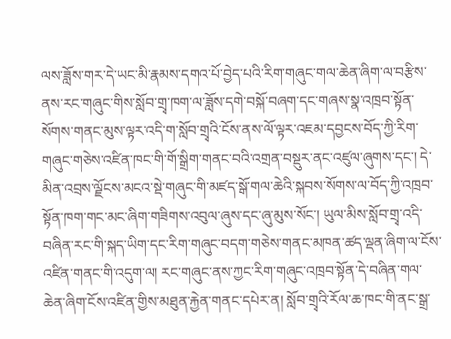ལས་ཟློས་གར་དེ་ཡང་མི་རྣམས་དགའ་པོ་བྱེད་པའི་རིག་གཞུང་གལ་ཆེན་ཞིག་ལ་བརྩིས་ནས་རང་གཞུང་གིས་སློབ་གྲྭ་ཁག་ལ་ཟློས་དགེ་བསྐོ་བཞག་དང་གཞས་སྣ་འཁྲབ་སྟོན་སོགས་གནང་མུས་ལྟར་འདི་ག་སློབ་གྲྭའི་ངོས་ནས་ལོ་ལྟར་འཇམ་དབྱངས་བོད་ཀྱི་རིག་གཞུང་གཅེས་འཛིན་ཁང་གི་གོ་སྒྲིག་གནང་བའི་འགྲན་བསྡུར་ནང་འཛུལ་ཞུགས་དང་། དེ་མིན་འབྲས་ལྗོངས་མངའ་སྡེ་གཞུང་གི་མཛད་སྒོ་གལ་ཆེའི་སྐབས་སོགས་ལ་བོད་ཀྱི་འཁྲབ་སྟོན་ཁག་གང་མང་ཞིག་གཟིགས་འབུལ་ཞུས་དང་ཞུ་མུས་སོང་། ཡུལ་མིས་སློབ་གྲྭ་འདི་བཞིན་རང་གི་སྐད་ཡིག་དང་རིག་གཞུང་བདག་གཅེས་གནང་མཁན་ཚད་ལྡན་ཞིག་ལ་ངོས་འཛིན་གནང་གི་འདུག་ལ། རང་གཞུང་ནས་ཀྱང་རིག་གཞུང་འཁྲབ་སྟོན་དེ་བཞིན་གལ་ཆེན་ཞིག་ངོས་འཛིན་གྱིས་མཐུན་རྐྱེན་གནང་དཔེར་ན། སློབ་གྲྭའི་རོལ་ཆ་ཁང་གི་ནང་སྒྲ་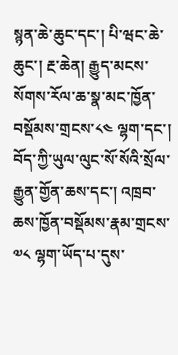སྙན་ཆེ་ཆུང་དང་། པི་ཝང་ཆེ་ཆུང་། རྔ་ཆེན། རྒྱུད་མངས་སོགས་རོལ་ཆ་སྣ་མང་ཁྱོན་བསྡོམས་གྲངས་༨༤ ལྷག་དང་། བོད་ཀྱི་ཡུལ་ལུང་སོ་སོའི་སྲོལ་རྒྱུན་གྱོན་ཆས་དང་། འཁྲབ་ཆས་ཁྱོན་བསྡོམས་རྣམ་གྲངས་༧༨ ལྷག་ཡོད་པ་དུས་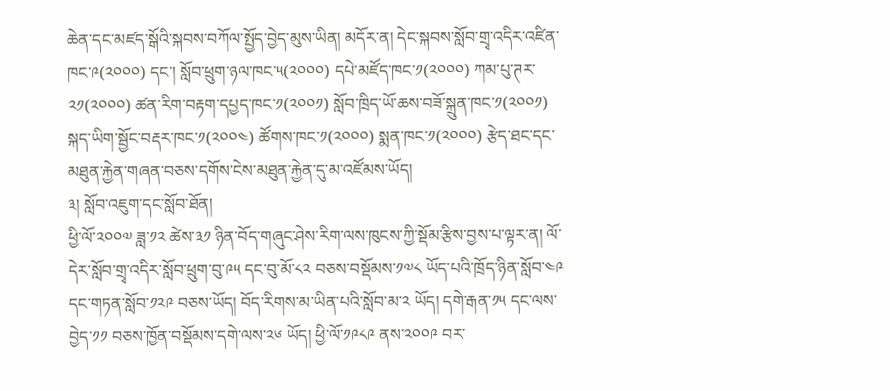ཆེན་དང་མཛད་སྒོའི་སྐབས་བཀོལ་སྤྱོད་བྱེད་མུས་ཡིན། མདོར་ན། དེང་སྐབས་སློབ་གྲྭ་འདིར་འཛིན་ཁང་༩(༢༠༠༠) དང་། སློབ་ཕྲུག་ཉལ་ཁང་༥(༢༠༠༠) དཔེ་མཛོད་ཁང་༡(༢༠༠༠) ཀམ་པུ་ཊར་༢༡(༢༠༠༠) ཚན་རིག་བརྟག་དཔྱད་ཁང་༡(༢༠༠༡) སློབ་ཁྲིད་ཡོ་ཆས་བཟོ་སྐྲུན་ཁང་༡(༢༠༠༡) སྐད་ཡིག་སྦྱོང་བརྡར་ཁང་༡(༢༠༠༤) ཚོགས་ཁང་༡(༢༠༠༠) སྨན་ཁང་༡(༢༠༠༠) རྩེད་ཐང་དང་མཐུན་རྐྱེན་གཞན་བཅས་དགོས་ངེས་མཐུན་རྐྱེན་དུ་མ་འཛོམས་ཡོད།
༣། སློབ་འཇུག་དང་སློབ་ཐོན།
ཕྱི་ལོ་༢༠༠༧ ཟླ་༡༢ ཚེས་༣༡ ཉིན་བོད་གཞུང་ཤེས་རིག་ལས་ཁུངས་ཀྱི་སྡོམ་རྩིས་བྱས་པ་ལྟར་ན། ལོ་དེར་སློབ་གྲྭ་འདིར་སློབ་ཕྲུག་བུ་༩༥ དང་བུ་མོ་༨༢ བཅས་བསྡོམས་༡༧༨ ཡོད་པའི་ཁྲོད་ཉིན་སློབ་༤༩ དང་གཏན་སློབ་༡༢༩ བཅས་ཡོད། བོད་རིགས་མ་ཡིན་པའི་སློབ་མ་༢ ཡོད། དགེ་རྒན་༡༥ དང་ལས་བྱེད་༡༡ བཅས་ཁྱོན་བསྡོམས་དགེ་ལས་༢༦ ཡོད། ཕྱི་ལོ་༡༩༨༩ ནས་༢༠༠༩ བར་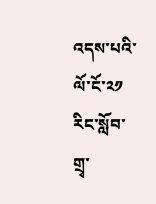འདས་པའི་ལོ་ངོ་༢༡ རིང་སློབ་གྲྭ་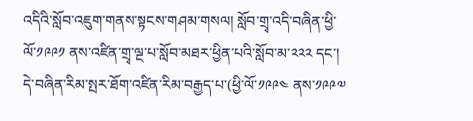འདིའི་སློབ་འཇུག་གནས་སྟངས་གཤམ་གསལ། སློབ་གྲྭ་འདི་བཞིན་ཕྱི་ལོ་༡༩༩༡ ནས་འཛིན་གྲྭ་ལྔ་པ་སློབ་མཐར་ཕྱིན་པའི་སློབ་མ་༢༢༢ དང་། དེ་བཞིན་རིམ་སྤར་ཐོག་འཛིན་རིམ་བརྒྱད་པ་(ཕྱི་ལོ་༡༩༩༤ ནས་༡༩༩༧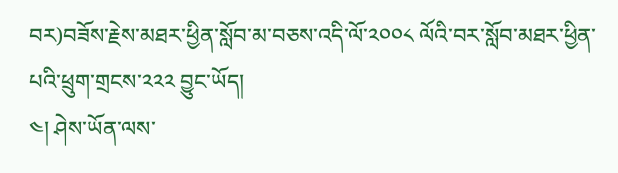བར)བཟོས་རྗེས་མཐར་ཕྱིན་སློབ་མ་བཅས་འདི་ལོ་༢༠༠༨ ལོའི་བར་སློབ་མཐར་ཕྱིན་པའི་ཕྲུག་གྲངས་༢༢༢ བྱུང་ཡོད།
༤། ཤེས་ཡོན་ལས་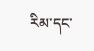རིམ་དང་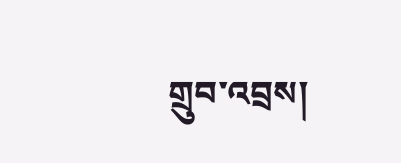གྲུབ་འབྲས།